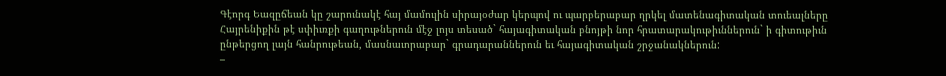Գէորգ Եազըճեան կը շարունակէ հայ մամուլին սիրայօժար կերպով ու պարբերաբար ղրկել մատենագիտական տուեալները Հայրենիքին թէ սփիւռքի գաղութներուն մէջ լոյս տեսած` հայագիտական բնոյթի նոր հրատարակութիւններուն` ի գիտութիւն ընթերցող լայն հանրութեան, մասնաւորաբար` գրադարաններուն եւ հայագիտական շրջանակներուն:
–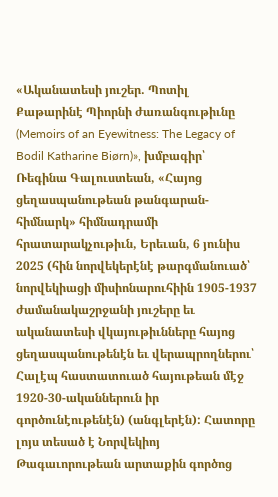«Ականատեսի յուշեր. Պոտիլ Քաթարինէ Պիորնի ժառանգութիւնը (Memoirs of an Eyewitness: The Legacy of Bodil Katharine Biørn)», խմբագիր՝ Ռեգինա Գալուստեան, «Հայոց ցեղասպանութեան թանգարան-հիմնարկ» հիմնադրամի հրատարակչութիւն, Երեւան, 6 յունիս 2025 (հին նորվեկերէնէ թարգմանուած՝ նորվեկիացի միսիոնարուհիին 1905-1937 ժամանակաշրջանի յուշերը եւ ականատեսի վկայութիւնները հայոց ցեղասպանութենէն եւ վերապրողներու՝ Հալէպ հաստատուած հայութեան մէջ 1920-30-ականներուն իր գործունէութենէն) (անգլերէն): Հատորը լոյս տեսած է Նորվեկիոյ Թագաւորութեան արտաքին գործոց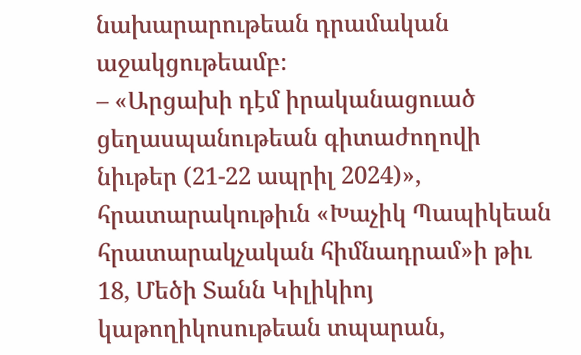նախարարութեան դրամական աջակցութեամբ։
– «Արցախի դէմ իրականացուած ցեղասպանութեան գիտաժողովի նիւթեր (21-22 ապրիլ 2024)», հրատարակութիւն «Խաչիկ Պապիկեան հրատարակչական հիմնադրամ»ի թիւ 18, Մեծի Տանն Կիլիկիոյ կաթողիկոսութեան տպարան,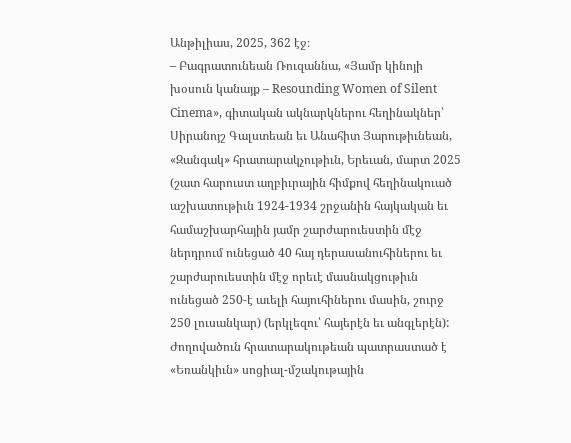Անթիլիաս, 2025, 362 էջ։
– Բագրատունեան Ռուզաննա, «Յամր կինոյի խօսուն կանայք – Resounding Women of Silent Cinema», գիտական ակնարկներու հեղինակներ՝ Սիրանոյշ Գալստեան եւ Անահիտ Յարութիւնեան, «Զանգակ» հրատարակչութիւն, Երեւան, մարտ 2025 (շատ հարուստ աղբիւրային հիմքով հեղինակուած աշխատութիւն 1924-1934 շրջանին հայկական եւ համաշխարհային յամր շարժարուեստին մէջ ներդրում ունեցած 40 հայ դերասանուհիներու եւ շարժարուեստին մէջ որեւէ մասնակցութիւն ունեցած 250-է աւելի հայուհիներու մասին, շուրջ 250 լուսանկար) (երկլեզու՝ հայերէն եւ անգլերէն): Ժողովածուն հրատարակութեան պատրաստած է «Եռանկիւն» սոցիալ-մշակութային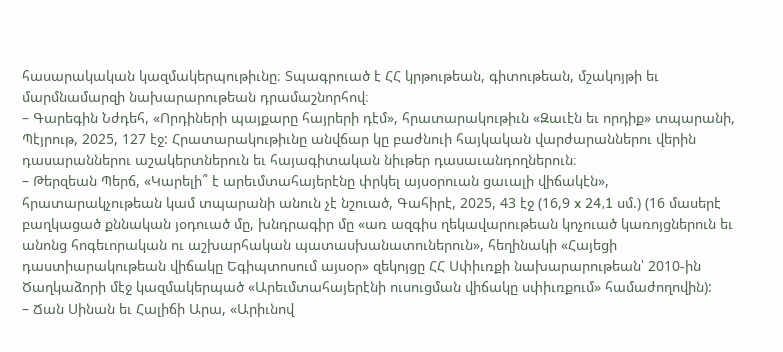հասարակական կազմակերպութիւնը։ Տպագրուած է ՀՀ կրթութեան, գիտութեան, մշակոյթի եւ մարմնամարզի նախարարութեան դրամաշնորհով։
– Գարեգին Նժդեհ, «Որդիների պայքարը հայրերի դէմ», հրատարակութիւն «Զաւէն եւ որդիք» տպարանի, Պէյրութ, 2025, 127 էջ: Հրատարակութիւնը անվճար կը բաժնուի հայկական վարժարաններու վերին դասարաններու աշակերտներուն եւ հայագիտական նիւթեր դասաւանդողներուն։
– Թերզեան Պերճ, «Կարելի՞ է արեւմտահայերէնը փրկել այսօրուան ցաւալի վիճակէն», հրատարակչութեան կամ տպարանի անուն չէ նշուած, Գահիրէ, 2025, 43 էջ (16,9 x 24,1 սմ.) (16 մասերէ բաղկացած քննական յօդուած մը, խնդրագիր մը «առ ազգիս ղեկավարութեան կոչուած կառոյցներուն եւ անոնց հոգեւորական ու աշխարհական պատասխանատուներուն», հեղինակի «Հայեցի դաստիարակութեան վիճակը Եգիպտոսում այսօր» զեկոյցը ՀՀ Սփիւռքի նախարարութեան՝ 2010-ին Ծաղկաձորի մէջ կազմակերպած «Արեւմտահայերէնի ուսուցման վիճակը սփիւռքում» համաժողովին):
– Ճան Սինան եւ Հալիճի Արա, «Արիւնով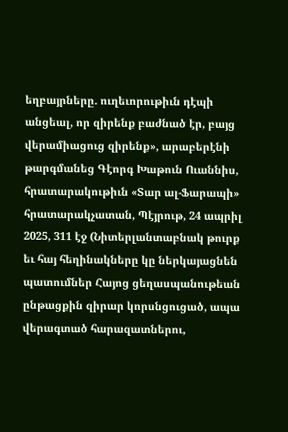եղբայրները. ուղեւորութիւն դէպի անցեալ, որ զիրենք բաժնած էր, բայց վերամիացուց զիրենք», արաբերէնի թարգմանեց Գէորգ Խաթուն Ուաննիս, հրատարակութիւն «Տար ալ-Ֆարապի» հրատարակչատան, Պէյրութ, 24 ապրիլ 2025, 311 էջ (Նիտերլանտաբնակ թուրք եւ հայ հեղինակները կը ներկայացնեն պատումներ Հայոց ցեղասպանութեան ընթացքին զիրար կորսնցուցած, ապա վերագտած հարազատներու,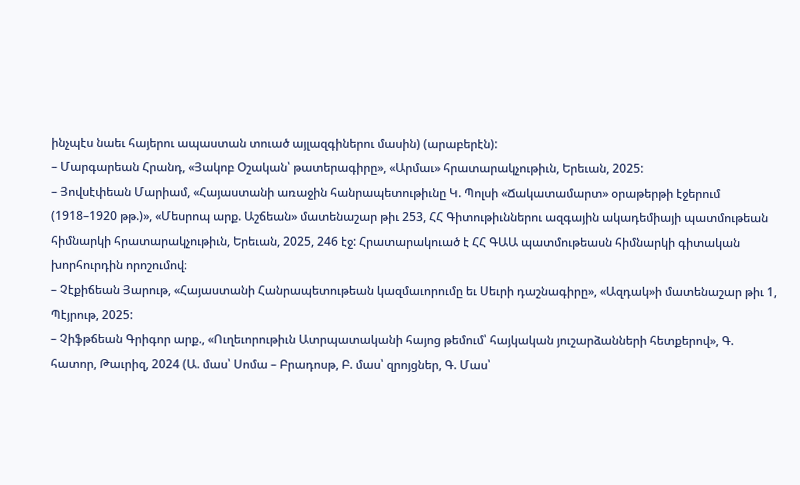ինչպէս նաեւ հայերու ապաստան տուած այլազգիներու մասին) (արաբերէն):
– Մարգարեան Հրանդ, «Յակոբ Օշական՝ թատերագիրը», «Արմաւ» հրատարակչութիւն, Երեւան, 2025:
– Յովսէփեան Մարիամ, «Հայաստանի առաջին հանրապետութիւնը Կ. Պոլսի «Ճակատամարտ» օրաթերթի էջերում (1918–1920 թթ.)», «Մեսրոպ արք. Աշճեան» մատենաշար թիւ 253, ՀՀ Գիտութիւններու ազգային ակադեմիայի պատմութեան հիմնարկի հրատարակչութիւն, Երեւան, 2025, 246 էջ: Հրատարակուած է ՀՀ ԳԱԱ պատմութեասն հիմնարկի գիտական խորհուրդին որոշումով։
– Չէքիճեան Յարութ, «Հայաստանի Հանրապետութեան կազմաւորումը եւ Սեւրի դաշնագիրը», «Ազդակ»ի մատենաշար թիւ 1, Պէյրութ, 2025:
– Չիֆթճեան Գրիգոր արք., «Ուղեւորութիւն Ատրպատականի հայոց թեմում՝ հայկական յուշարձանների հետքերով», Գ. հատոր, Թաւրիզ, 2024 (Ա. մաս՝ Սոմա – Բրադոսթ, Բ. մաս՝ զրոյցներ, Գ. Մաս՝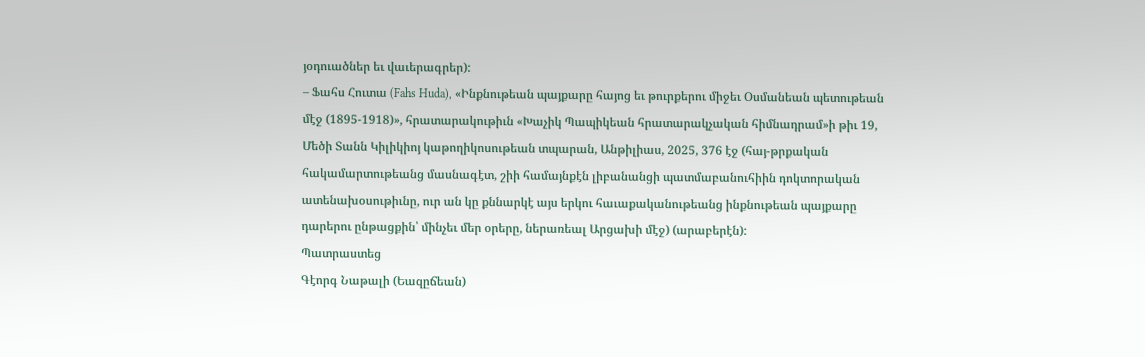յօդուածներ եւ վաւերագրեր):
– Ֆահս Հուտա (Fahs Huda), «Ինքնութեան պայքարը հայոց եւ թուրքերու միջեւ Օսմանեան պետութեան մէջ (1895-1918)», հրատարակութիւն «Խաչիկ Պապիկեան հրատարակչական հիմնադրամ»ի թիւ 19, Մեծի Տանն Կիլիկիոյ կաթողիկոսութեան տպարան, Անթիլիաս, 2025, 376 էջ (հայ-թրքական հակամարտութեանց մասնագէտ, շիի համայնքէն լիբանանցի պատմաբանուհիին դոկտորական ատենախօսութիւնը, ուր ան կը քննարկէ այս երկու հաւաքականութեանց ինքնութեան պայքարը դարերու ընթացքին՝ մինչեւ մեր օրերը, ներառեալ Արցախի մէջ) (արաբերէն):
Պատրաստեց
Գէորգ Նաթալի (Եազըճեան)